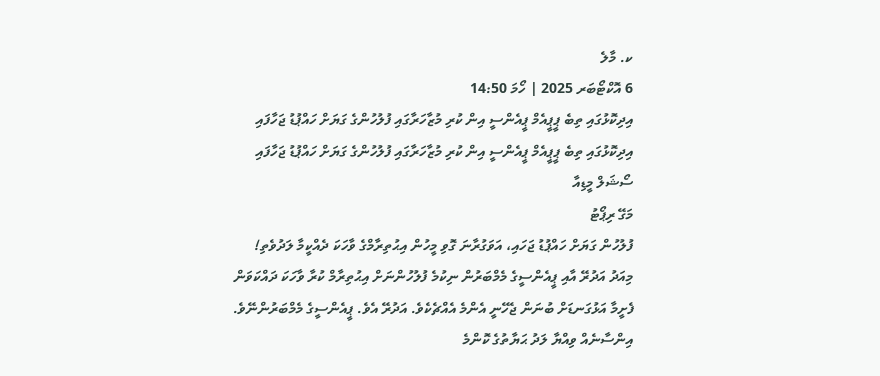ކ. މާލެ
6 އޮކްޓޯބަރ 2025 | ހޯމަ 14:50
އިދިކޮޅުގައި ތިބެ ޕީޕީއެމް ޕީއެންސީ އިން ކުރި މުޒާހަރާގައި ފުލުހުންގެ ގަޔަށް ހައްޕުޑު ޖަހާފައި
އިދިކޮޅުގައި ތިބެ ޕީޕީއެމް ޕީއެންސީ އިން ކުރި މުޒާހަރާގައި ފުލުހުންގެ ގަޔަށް ހައްޕުޑު ޖަހާފައި
ސޯޝަލް މީޑިއާ
މަގޭ ރިޕޯޓު
ފުލުހުން ގަޔަށް ހައްޕުޑު ޖަހައި، އަވަގުރާނަ ގޮވި މީހުން އިޙުތިރާމްގެ ވާހަކަ ދެއްކީމާ ލަދުވެތި!
މިއަދު އަދުރޭ އާއި ޕީއެންސީގެ މެމްބަރުން ނިކުމެ ފުލުހުންނަށް އިޙުތިރާމް ކުރާ ވާހަކަ ދައްކަވަން ފެށީމާ އަޅުގަނޑަށް ބުނަން ޖެހޭނީ އެންމެ އެއްޗެކެވެ. އަދުރޭ އެވެ. ޕީއެންސީގެ މެމްބަރުންނޭވެ. އިންސާނެއް ވިއްޔާ ލަދު ޙަޔާތުގެ ކޮންމެ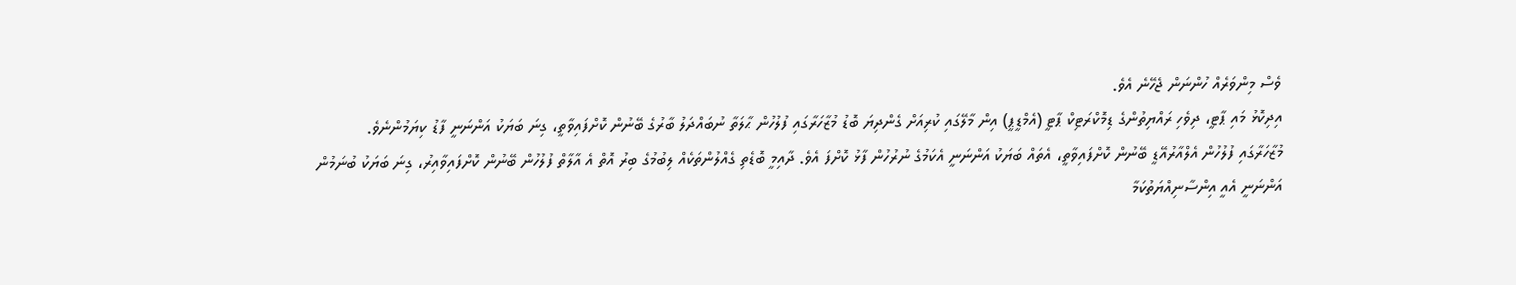ވެސް މިންވަރެއް ހުންނަން ޖެހޭނެ އެވެ.
އިދިކޮޅު މައި ޕާޓީ، ދިވެހި ރައްޔިތުންގެ ޑިމޮކްރަޓިކް ޕާޓީ (އެމްޑީޕީ) އިން މާލޭގައި ކުރިއަށް ގެންދިޔަ ބޮޑު މުޒާހަރާގައި ފުލުހުން ޙާލަތާ ނުބައްދަލު ބާރުގެ ބޭނުން ކޮށްފައިވާތީ، ގިނަ ބަޔަކު އަންނަނީ ފާޑު ކިޔަމުންނެވެ.
މުޒާހަރާގައި ފުލުހުން އެލްއާރުއޭޑީ ބޭނުން ކޮށްފައިވާތީ، އެތައް ބަޔަކު އަންނަނީ އެކަމުގެ ނުރުހުން ފާޅު ކޮށްފަ އެވެ. ދާއިމީ ބޮޑެތި ގެއްލުންތަކެއް ލިބުމުގެ ބިރު އޮތް އެ އާލާތް ފުލުހުން ބޭނުން ކޮށްފައިވާއިރު، ގިނަ ބަޔަކު ބުނަމުން އަންނަނީ އެއީ އިންސާނިއްޔަތުކަމާ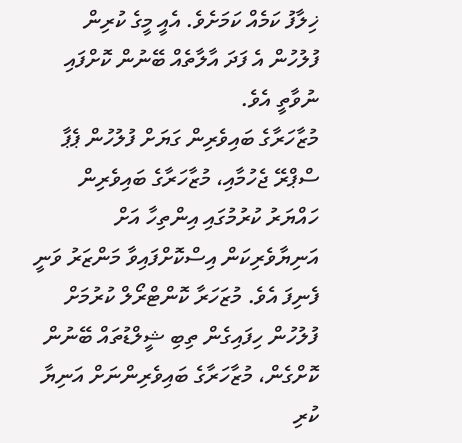ޚިލާފު ކަމެއް ކަމަށެވެ. އެއީ މީގެ ކުރިން ފުލުހުން އެ ފަދަ އާލާތެއް ބޭނުން ކޮށްފައި ނުވާތީ އެވެ.
މުޒާހަރާގެ ބައިވެރިން ގަޔަށް ފުލުހުން ޕެޕާ ސްޕްރޭ ޖެހުމާއި، މުޒާހަރާގެ ބައިވެރިން ހައްޔަރު ކުރުމުގައި އިންތިހާ އަށް އަނިޔާވެރިކަން އިސްކޮށްފައިވާ މަންޒަރު ވަނީ ފެނިފަ އެވެ. މުޒަހަރާ ކޮންޓްރޯލް ކުރުމަށް ފުލުހުން ހިފައިގެން ތިބި ޝީލްޑުތައް ބޭނުން ކޮށްގެން، މުޒާހަރާގެ ބައިވެރިންނަށް އަނިޔާ ކުރި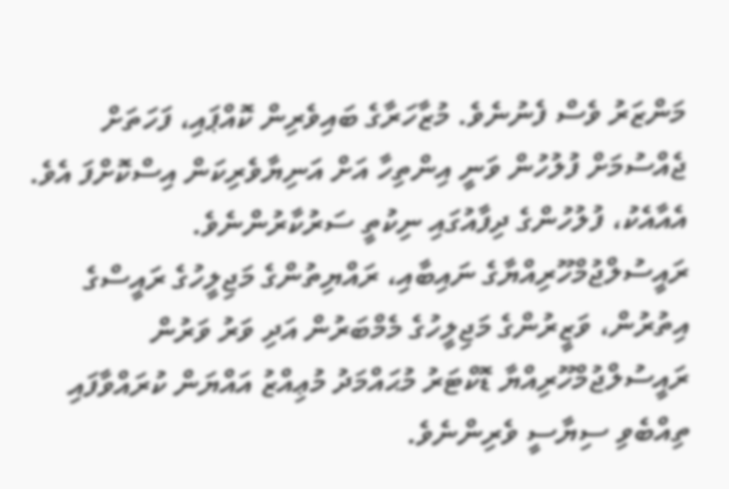މަންޒަރު ވެސް ފެނުނެވެ. މުޒާހަރާގެ ބައިވެރިން ކޮއްޕައި، ފަހަތަށް ޖެއްސުމަށް ފުލުހުން ވަނީ އިންތިހާ އަށް އަނިޔާވެރިކަން އިސްކޮށްފަ އެވެ.
އެއާއެކު، ފުލުހުންގެ ދިފާއުގައި ނިކުތީ ސަރުކާރުންނެވެ. ރައީސުލްޖުމްހޫރިއްޔާގެ ނައިބާއި، ރައްޔިތުންގެ މަޖިލީހުގެ ރައީސްގެ އިތުރުން، ވަޒީރުންގެ މަޖިލީހުގެ މެމްބަރުން އަދި ވަރު ވަރުން ރައީސުލްޖުމްހޫރިއްޔާ ޑޮކްޓަރު މުޙައްމަދު މުޢިއްޒު އައްޔަން ކުރައްވާފައި ތިއްބެވި ސިޔާސީ ވެރިންނެވެ.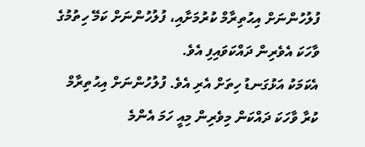ފުލުހުންނަށް އިޙުތިރާމް ކުރުމަށާއި، ފުލުހުންނަށް ކަމޭ ހިތުމުގެ ވާހަކަ އެވެރިން ދައްކަވައިފި އެވެ.
އެކަމަކު އަޅުގަނޑު ހިތަށް އެރި އެވެ. ފުލުހުންނަށް އިޙުތިރާމް ކުރާ ވާހަކަ ދައްކަން މިވެރިން މިއީ ހަމަ އެންމެ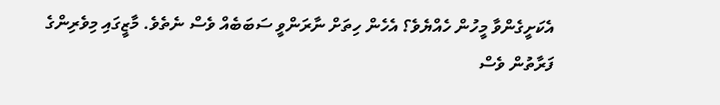އެކަށީގެންވާ މީހުން ހެއްޔެވެ؟ އެހެން ހިތަށް ނާރަންވީ ސަބަބެއް ވެސް ނެތެވެ. މާޒީގައި މިވެރިންގެ ފަރާތުން ވެސް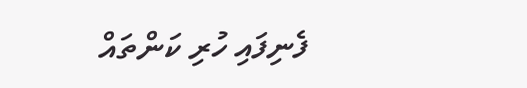ފެނިފައި ހުރި ކަންތައް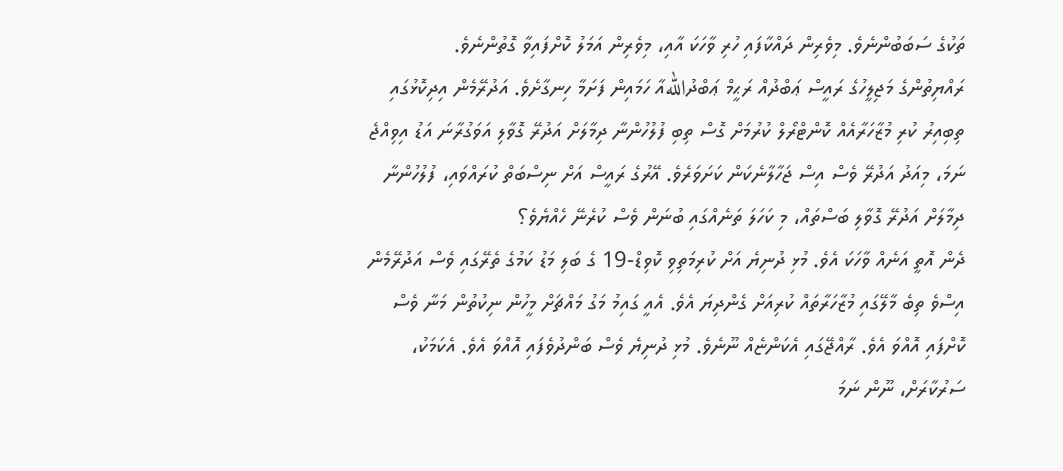ތަކުގެ ސަބަބުންނެވެ. މިވެރިން ދައްކާފައި ހުރި ވާހަކަ އާއި، މިވެރިން އަމަލު ކޮށްފައިވާ ގޮތުންނެވެ.
ރައްޔިތުންގެ މަޖިލީހުގެ ރައީސް ޢަބްދުއް ރަޙީމް ޢަބްދުاللهއާ ހަމައިން ފަށަމާ ހިނގާށެވެ. އަދުރޭމެން އިދިކޮޅުގައި ތިބިއިރު ކުރި މުޒާހަރާއެއް ކޮންޓްރޯލް ކުރުމަށް ގޮސް ތިބި ފުލުހުންނާ ދިމާލަށް އަދުރޭ ގޮވާލި އަވަގުރާނަ އަޑު އިވިއްޖެ ނަމަ، މިއަދު އަދުރޭ ވެސް އިސް ޖަހާލާނެކަން ކަށަވަރެވެ. އޭރުގެ ރައީސް އަށް ނިސްބަތް ކުރައްވައި، ފުލުހުންނާ ދިމާލަށް އަދުރޭ ގޮވާލި ބަސްތައް، މި ކަހަލަ ތަނެއްގައި ބުނަން ވެސް ކުރެނޭ ހެއްޔެވެ؟
ދެން އޮތީ އަނެއް ވާހަކަ އެވެ. މުޅި ދުނިޔެ އަށް ކުރިމަތިވި ކޮވިޑް-19 ގެ ބަލި މަޑު ކަމުގެ ތެރޭގައި ވެސް އަދުރޭމެން އިސްވެ ތިބެ މާލޭގައި މުޒާހަރާތައް ކުރިއަށް ގެންދިޔަ އެވެ. އެއީ ގައިމު މަގު މައްޗަށް މީހުން ނިކުތުން މަނާ ވެސް ކޮށްފައި އޮއްވަ އެވެ. ރާއްޖޭގައި އެކަންޏެއް ނޫނެވެ. މުޅި ދުނިޔެ ވެސް ބަންދުވެފައި އޮއްވަ އެވެ. އެކަމަކު، ސަރުކާރަށް، ނޫން ނަމަ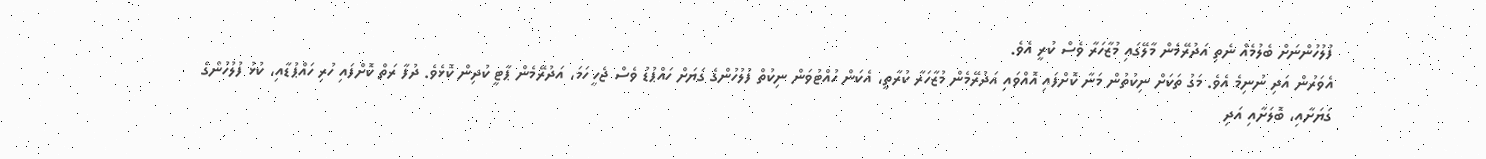ފުލުހުންނަށް ބެލުމެއް ނެތި އަދުރޭމެން މާލޭގައި މުޒާހަރާ ވެސް ކުރީ އެވެ.
އެވަރުން އަދި ނުނިމެ އެވެ. މަގު ތަކަށް ނިކުތުން މަނާ ކޮށްފައި އޮއްވައި އަދުރޭމެން މުޒާހަރާ ކުރާތީ، އެކަން ހުއްޓުވަން ނިކުތް ފުލުހުންގެ ގަޔަށް ހައްޕުޑު ވެސް ޖެހީ ހަމަ، އަދުރޭމެން ޕާޓީ ކުދިން ކޮޅެވެ. ދުފާ ރަތް ކޮށްފައި ހުރި ހައްޕުޑާއި، ކުޅު ފުލުހުންގެ ގަޔަށާއި، ބޮލަށާއި އަދި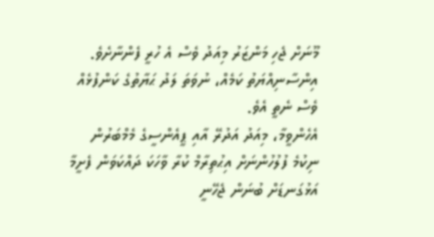މޫނަށް ޖެހި މަންޒަރު މިއަދު ވެސް އެ ހުރީ ފެންނާށެވެ. އިންސާނިއްޔަތު ކަމެއް، ނުވަތަ ލަދު ޙަޔާތުގެ ކަންފުޅެއް ވެސް ނެތީ އެވެ.
އެހެންވީމާ، މިއަދު އަދުރޭ އާއި ޕީއެންސީގެ މެމްބަރުން ނިކުމެ ފުލުހުންނަށް އިޙުތިރާމް ކުރާ ވާހަކަ ދައްކަވަން ފެށީމާ އަޅުގަނޑަށް ބުނަން ޖެހޭނީ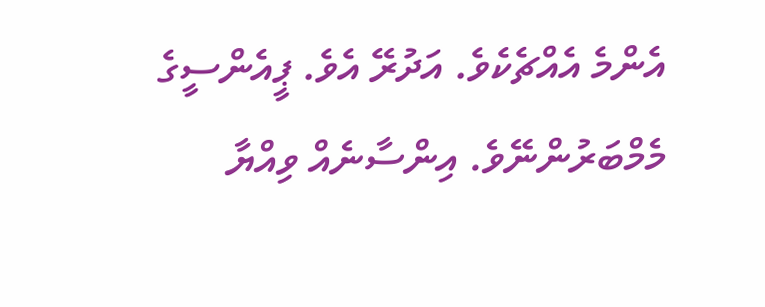އެންމެ އެއްޗެކެވެ. އަދުރޭ އެވެ. ޕީއެންސީގެ މެމްބަރުންނޭވެ. އިންސާނެއް ވިއްޔާ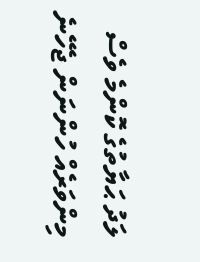ލަދު ޙަޔާތުގެ ކޮންމެ ވެސް މިންވަރެއް ހުންނަން ޖެހޭނެ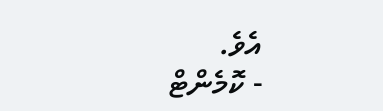އެވެ.
- ކޮމެންޓް